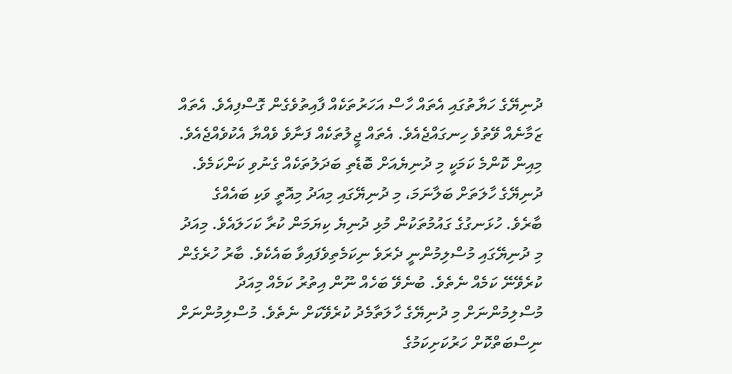ދުނިޔޭގެ ހަޔާތުގައި އެތައް ހާސް އަހަރުތަކެއް ފާއިތުވެގެން ގޮސްފިއެވެ. އެތައް ޒަމާނެއް ވޭތުވެ ހިނގައްޖެއެވެ. އެތައް ޖީލުތަކެއް ފަނާވެ ވެއްޔާ އެކުވެއްޖެއެވެ. މިއިން ކޮންމެ ކަމަކީ މި ދުނިޔެއަށް ބޮޑެތި ބަދަލުތަކެއް ގެނުވި ކަންކަމެވެ. ދުނިޔޭގެ ހާލަތަށް ބަލާނަމަ، މި ދުނިޔޭގައި މިއަދު މިއޮތީ ވަކި ބައެއްގެ ބާރެވެ. ހުޅަނގުގެ ގައުމުތަކުން މުޅި ދުނިޔެ ކިޔަމަން ކުރާ ކަހަލައެވެ. މިއަދު މި ދުނިޔޭގައި މުސްލިމުންނީ ދެރަވެ ނިކަމެތިވެފައިވާ ބައެކެވެ. ބާރު ހުރެގެން ކުރެވޭނޭ ކަމެއް ނެތެވެ. ބުނެވޭ ބަހެއް ނޫން އިތުރު ކަމެއް މިއަދު މުސްލިމުންނަށް މި ދުނިޔޭގެ ހާލަތާމެދު ކުރެވޭކަށް ނެތެވެ. މުސްލިމުންނަށް ނިސްބަތްކޮށް ހަރުކަށިކަމުގެ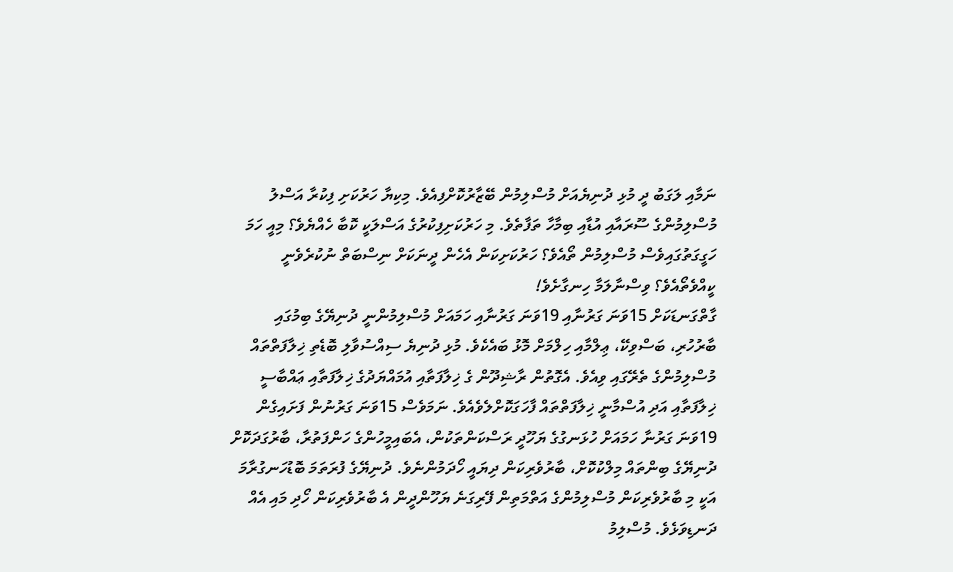ނަމާއި ލަގަބު ދީ މުޅި ދުނިޔެއަށް މުސްލިމުން ބޭޒާރުކޮށްފިއެވެ. މިކިޔާ ހަރުކަށި ފިކުރާ އަސްލު މުސްލިމުންގެ ސޫރައާއި އުޑާއި ބިމާހާ ތަފާތެވެ. މި ހަރުކަށިފިކުރުގެ އަސްލަކީ ކޮބާ ހެއްޔެވެ؟ މިއީ ހަމަ ހަގީގަތުގައިވެސް މުސްލިމުން ތޯއެވެ؟ ހަރުކަށިކަން އެހެން ދީނަކަށް ނިސްބަތް ނުކުރެވެނީ ކީއްވެތޯއެވެ؟ ވިސްނާލަމާ ހިނގާށެވެ!
ގާތްގަނޑަކަށް 15ވަނަ ގަރުނާއި 19ވަނަ ގަރުނާއި ހަމައަށް މުސްލިމުންނީ ދުނިޔޭގެ ބިމުގައި ބާރުހުރި، ބަސްވިކޭ، ޢިލްމާއި ހިލްމަށް މޮޅު ބައެކެވެ. މުޅި ދުނިޔެ ސިއްސުވާލި ބޮޑެތި ޚިލާފަތްތައް މުސްލިމުންގެ ތެރޭގައި ވިއެވެ. އެގޮތުން ރާޝިދޫން ގެ ޚިލާފަތާއި އުމައްޔަދުގެ ޚިލާފަތާއި ޢައްބާސީ ޚިލާފަތާއި އަދި އުސްމާނީ ޚިލާފަތްތައް ފާހަގަކޮށްލެވެއެވެ. ނަމަވެސް 15ވަނަ ގަރުނުން ފަށައިގެން 19ވަނަ ގަރުނާ ހަމައަށް ހުޅަނގުގެ ޔަހޫދީ ރަސްކަންތަކުން، އެބައިމީހުންގެ ހަންފަތުރާ، ބާރުގަދަކޮށް ދުނިޔޭގެ ބިންތައް މިލްކުކޮށް، ބާރުވެރިކަން ދިޔައީ ހޯދަމުންނެވެ. ދުނިޔޭގެ ފުރަތަމަ ބޮޑުހަނގުރާމަ އަކީ މި ބާރުވެރިކަން މުސްލިމުންގެ އަތްމަތިން ފޭރިގަނެ ޔަހޫންދީން އެ ބާރުވެރިކަން ހޯދި މައި އެއް ދަނޑިވަޅެވެ. މުސްލިމު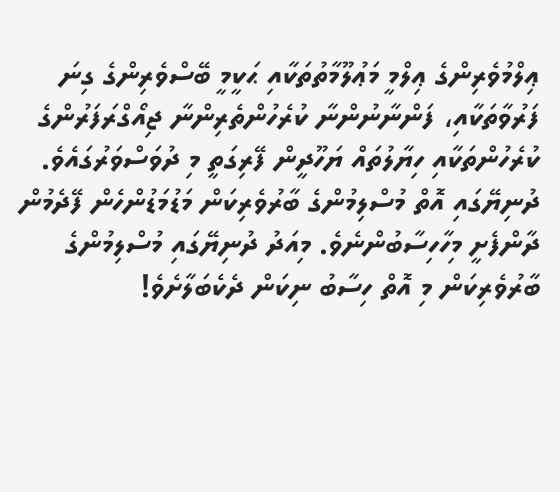ޢިލްމުވެރިންގެ ޢިލްމީ މަޢުލޫމާތުތަކާއި ޙަކީމީ ބޭސްވެރިންގެ ގިނަ ފަރުވާތަކާއި، ފަންނާނުންނާ ކުރެހުންތެރިންނާ ޖިއޯގްރަފަރުންގެ ކުރެހުންތަކާއި ހިޔާލުތައް ޔަހޫދީން ފޭރިގަތީ މި ދުވަސްވަރުގައެވެ. ދުނިޔޭގައި އޮތް މުސްލިމުންގެ ބާރުވެރިކަން މަޑުމަޑުންހެން ފޭދެމުން ދާންފެށީ މިހާހިސާބުންނެވެ. މިއަދު ދުނިޔޭގައި މުސްލިމުންގެ ބާރުވެރިކަން މި އޮތް ހިސާބު ނިކަން ދެކެބަލާށެވެ!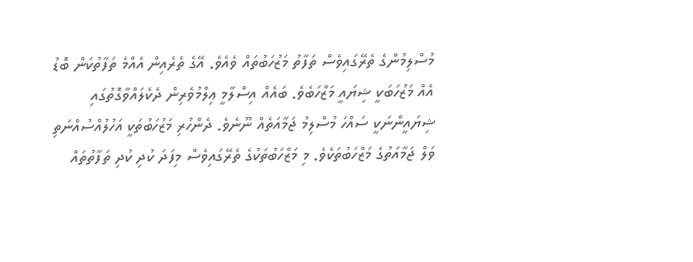މުސްލިމުންގެ ތެރޭގައިވެސް ތަފާތު މަޒުހަބުތައް ވެއެވެ. އޭގެ ތެރެއިން އެއްމެ ތަފާތުކަން ބޮޑު އެއް މަޒުހަބަކީ ޝިޔައީ މަޒްހަބެވެ. ބައެއް އިސްލާމީ ޢިލްމުވެރިން ދެކެލައްވާގޮތުގައި ޝިޔައީންނަކީ ސައްހަ މުސްލިމު ޖަމާއަތެއް ނޫނެވެ. ދެންހުރި މަޒުހަބުތަކީ އަހުލުއްސުއްނަތި ވަލް ޖަމާއަތުގެ މަޒްހަބުތަކެވެ. މި މަޒްހަބުތަކުގެ ތެރޭގައިވެސް މިފަދަ ކުދި ކުދި ތަފާތުތައް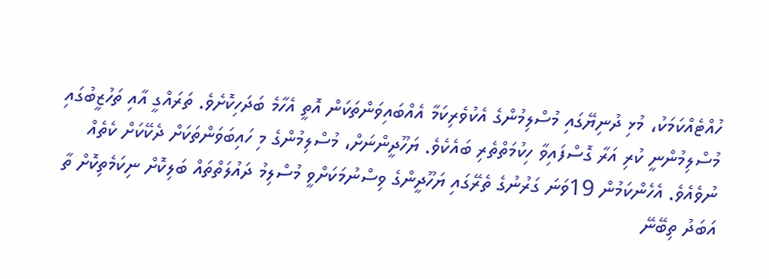ހުއްޓެއްކަމަކު، މުޅި ދުނިޔޭގައި މުސްލިމުންގެ އެކުވެރިކަމާ އެއްބައިވަންތަކަން އޮތީ އެހާމެ ބަދަހިކޮށެވެ. ތަރައްގީ އާއި ތަހުޒީބުގައި މުސްލިމުންނީ ކުރި އަރާ ގޮސްފައިވާ ހިކުމަތްތެރި ބައެކެވެ. ޔަހޫދީންނަށް، މުސްލިމުންގެ މި ހައިބަވަންތަކަށް ދެކޭކަށް ކެތެއް ނުވެއެވެ. އެހެންކަމުން 19ވަނަ ގަރުނުގެ ތެރޭގައި ޔަހޫދީންގެ ވިސްނުމަކަށްވީ މުސްލިމު ދައުލަތްތައް ބަލިކޮށް ނިކަމެތިކޮށް ތާ އަބަދު ތިބޭނޭ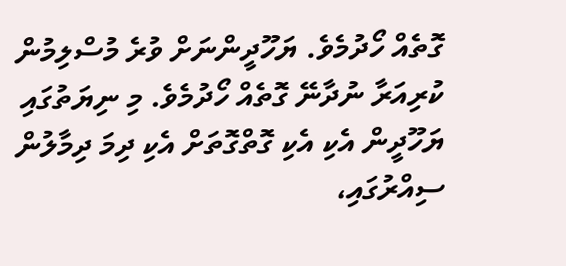ގޮތެއް ހޯދުމެވެ. ޔަހޫދީންނަށް ވުރެ މުސްލިމުން ކުރިއަރާ ނުދާނޭ ގޮތެއް ހޯދުމެވެ. މި ނިޔަތުގައި ޔަހޫދީން އެކި އެކި ގޮތްގޮތަށް އެކި ދިމަ ދިމާލުން ސިއްރުގައި،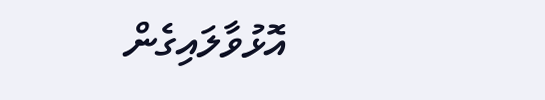އޮޅުވާލައިގެން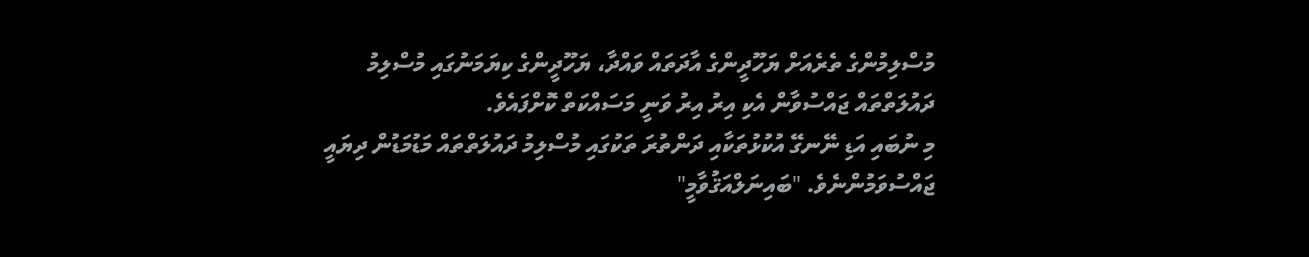މުސްލިމުންގެ ތެރެއަށް ޔަހޫދީންގެ އާދަތައް ވައްދާ، ޔަހޫދީންގެ ކިޔަމަނުގައި މުސްލިމު ދައުލަތްތައް ޖައްސުވާން އެކި އިރު އިރު ވަނީ މަސައްކަތް ކޮށްފައެވެ.
މި ނުބައި އަޑި ނޭނގޭ އުކުޅުތަކާއި ދަންތުރަ ތަކުގައި މުސްލިމު ދައުލަތްތައް މަޑުމަޑުން ދިޔައީ ޖައްސުވަމުންނެވެ. "ބައިނަލްއަޤުވާމީ"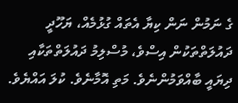ގެ ނަމުން ނަން ކިޔާ އެތައް ގުޅުމެއް، ޔަހޫދީ ދައުލަތްތަކުން އިސްވެ، މުސްލިމު ދައުލަތްތަކާއި ދިޔައީ ބާއްވަމުންނެވެ. މަތި އޮމާނެވެ. ކުލަ އައްޔެވެ.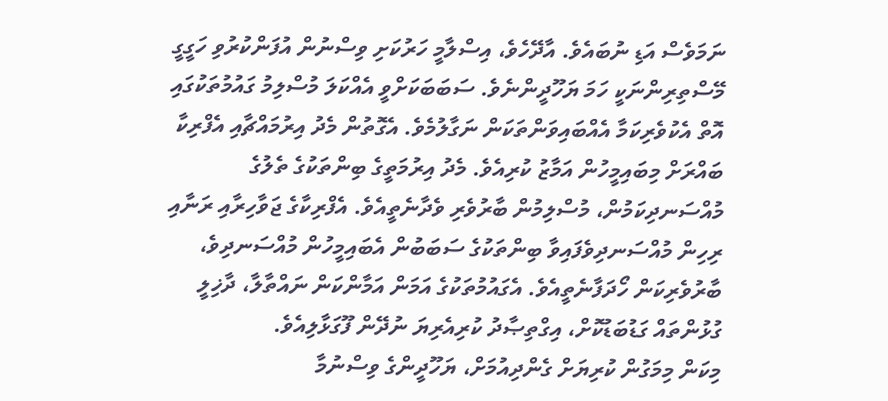ނަމަވެސް އަޑި ނުބައެވެ. އާދޭހެވެ، އިސްލާމީ ހަރުކަށި ވިސްނުން އުފަންކުރުވި ހަގީގީ މޭސްތިރިންނަކީ ހަމަ ޔަހޫދީންނެވެ. ސަބަބަކަށްވީ އެއްކަލަ މުސްލިމު ގައުމުތަކުގައި އޮތް އެކުވެރިކަމާ އެއްބައިވަންތަކަން ނަގާލުމެވެ. އެގޮތުން މެދު އިރުމައްޗާއި އެފްރިކާ ބައްރަށް މިބައިމީހުން އަމާޒު ކުރިއެވެ. މެދު އިރުމަތީގެ ބިންތަކުގެ ތެލުގެ މުއްސަނދިކަމުން، މުސްލިމުން ބާރުވެރި ވެދާނެތީއެވެ. އެފްރިކާގެ ޖަވާހިރާއި ރަނާއި ރިހިން މުއްސަނދިވެފައިވާ ބިންތަކުގެ ސަބަބުން އެބައިމީހުން މުއްސަނދިވެ، ބާރުވެރިކަން ހޯދަފާނެތީއެވެ. އެގައުމުތަކުގެ އަމަން އަމާންކަން ނައްތާލާ، ދާޚިލީ ގުޅުންތައް ގަޑުބަޑުކޮށް، އިގްތިޞާދު ކުރިއެރިޔަ ނުދޭން ފޫގަޅާލިއެވެ.
މިކަން މިމަގުން ކުރިޔަށް ގެންދިއުމަށް، ޔަހޫދީންގެ ވިސްނުމާ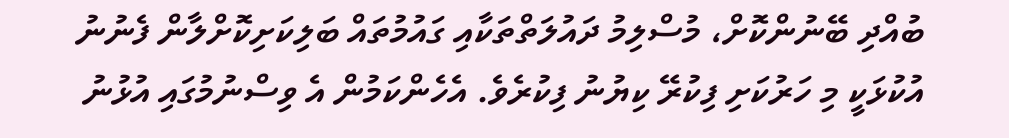ބުއްދި ބޭނުންކޮށް، މުސްލިމު ދައުލަތްތަކާއި ގައުމުތައް ބަލިކަށިކޮށްލާން ފެނުނު އުކުޅަކީ މި ހަރުކަށި ފިކުރޭ ކިޔުނު ފިކުރެވެ. އެހެންކަމުން އެ ވިސްނުމުގައި އުޅުނު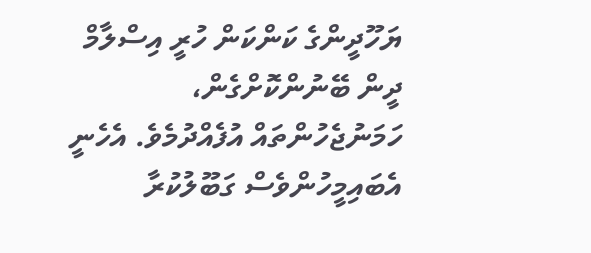ޔަހޫދީންގެ ކަންކަން ހުރީ އިސްލާމް ދީން ބޭނުންކޮށްގެން، ހަމަނުޖެހުންތައް އުފެއްދުމެވެ. އެހެނީ އެބައިމީހުންވެސް ގަބޫލުކުރާ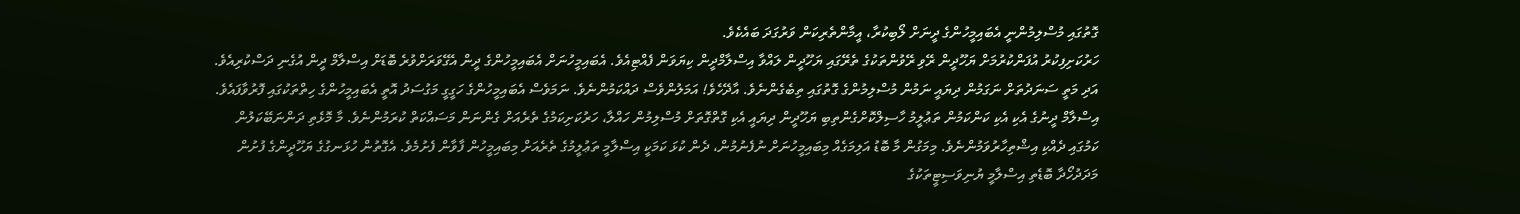ގޮތުގައި މުސްލިމުންނީ އެބައިމީހުންގެ ދީނަށް ލޯބިކުރާ، އީމާންތެރިކަން ވަރުގަދަ ބައެކެވެ.
ހަރުކަށިފިކުރު އުފަންކުރުމަށް ޔަހޫދީން ރޭވި ރޭވުންތަކުގެ ތެރޭގައި ޔަހޫދީން ލައްވާ އިސްލާމްދީން ކިޔަވަން ފެއްޓިއެވެ. އެބައިމީހުނަށް އެބައިމީހުންގެ ދީން އެގޭވަރަށްވުރެ ބޮޑަށް އިސްލާމް ދީން އުގެނި ދަސްކުރިއެވެ. އަދި މަތީ ސަނަދުތަށް ނަގަމުން ދިޔައީ ނަމުން މުސްލިމުންގެ ގޮތުގައި ތިބެގެންނެވެ. އާދޭހެވެ! އަމަލުންވެސް ދައްކަމުންނެވެ. ނަމަވެސް އެބައިމީހުންގެ ހަގީގީ މަގުސަދު އޮތީ އެބައިމީހުންގެ ހިތްތަކުގައި ފޮރުވާފައެވެ. އިސްލާމް ދީނުގެ އެކި އެކި ކަންކަމުން ތަޢުލީމު ހާސިލްކޮށްގެންތިބި ޔަހޫދީން ދިޔައީ އެކި ގޮތްގޮތަށް މުސްލިމުން ހައްލާ، ހަރުކަށިކަމުގެ ތެރެއަށް ގެންނަން މަސައްކަތް ކުރަމުންނެވެ. މާ މޮޅެތި ދަންނަބޭކަލުން ކަމުގައި ދެއްކި އިޝްތިހާރުވަމުންނެވެ. މިމަގުން މާ ބޮޑު އަލިމަގެއް މިބައިމީހުނަށް ނުފެނުމުން، ދެން ކުޅަ ކަމަކީ އިސްލާމީ ތަޢުލީމުގެ ތެރެއަށް މިބައިމީހުން ފާވާން ފެށުމެވެ. އެގޮތުން ހުޅަނގުގެ ޔަހޫދީންގެ ފުށުން މަދަދުހޯދާ ބޮޑެތި އިސްލާމީ ޔުނިވަސިޓީތަކުގެ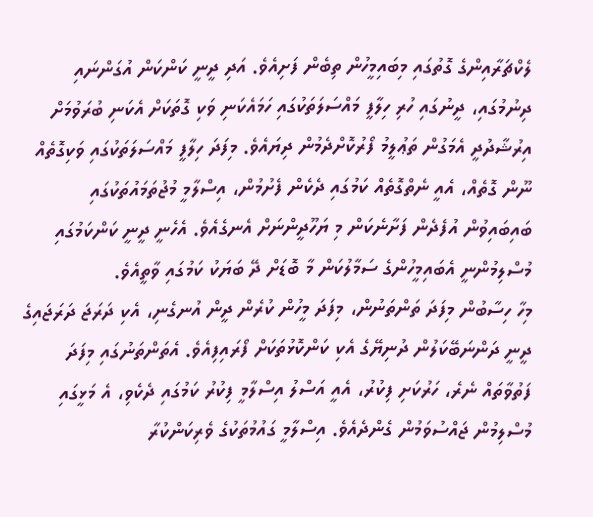ލެކްޗަރާއިންގެ ގޮތުގައި މިބައިމީހުން ތިބެން ފަށިއެވެ. އަދި ދީނީ ކަންކަން އުގަންނައި ދިނުމުގައި، ދީނުގައި ހުރި ހިލާފީ މައްސަލަތަކުގައި ހަމައެކަނި ވަކި ގޮތަކަށް އެކަނި ބުރަވުމަށް އިރުޝާދުދީ އެމަގުން ތަޢުލީމު ފޯރުކޮށްދެމުން ދިޔައެވެ. މިފަދަ ހިލާފީ މައްސަލަތަކުގައި ވަކިގޮތެއް ނޫން ގޮތެއް، އެއީ ނެތްގޮތެއް ކަމުގައި ދެކެން ފެށުމުން، އިސްލާމީ މުޖުތަމައުތަކުގައި ބައިބައިވުން އުފެދެން ފަށާނެކަން މި ޔަހޫދީންނަށް އެނގެއެވެ. އެހެނީ ދީނީ ކަންކަމުގައި މުސްލިމުންނީ އެބައިމީހުންގެ ސަމާލުކަން މާ ބޮޑަށް ދޭ ބަޔަކު ކަމުގައި ވާތީއެވެ.
މިހާ ހިސާބުން މިފަދަ ތަންތަނުން، މިފަދަ މީހުން ކުރެން ދީން އުނގެނި، އެކި ދަރަޖަ ދަރަޖައިގެ ދީނީ ދަންނަބޭކަލުން ދުނިޔޭގެ އެކި ކަންކޮޅުތަކަށް ފޯރައިފިއެވެ. އެތަންތަނުގައި މިފަދަ ފަތުވާތައް ނެރެ، ހަރުކަށި ފިކުރު، އެއީ އަސްލު އިސްލާމީ ފިކުރު ކަމުގައި ދެކެވި، އެ މަޅީގައި މުސްލިމުން ޖައްސުވަމުން ގެންދެއެވެ. އިސްލާމީ ގައުމުތަކުގެ ވެރިކަންކުރާ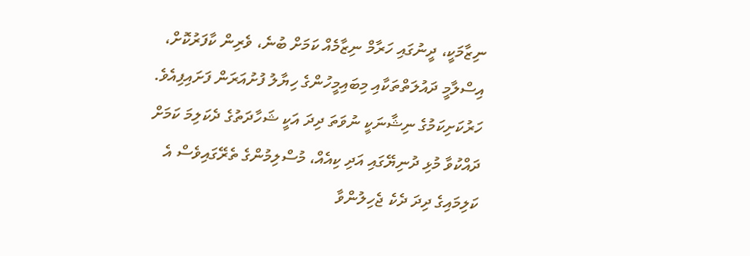ނިޒާމަކީ، ދީނުގައި ހަރާމް ނިޒާމެއް ކަމަށް ބުނެ، ވެރިން ކާފަރުކޮށް، އިސްލާމީ ދައުލަތްތަކާއި މިބައިމީހުންގެ ހިޔާލު ފުށުއަރަން ފަށައިފިއެވެ. ހަރުކަށިކަމުގެ ނިޝާނަކީ ނުވަތަ ދިދަ އަކީ ޝަހާދަތުގެ ދެކަލިމަ ކަމަށް ދައްކުވާ މުޅި ދުނިޔޭގައި އަދި ކިއެއް، މުސްލިމުންގެ ތެރޭގައިވެސް އެ ކަލިމައިގެ ދިދަ ދެކެ ޖެހިލުންވާ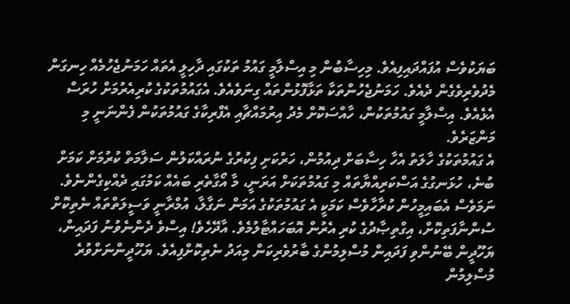ބަޔަކުވެސް އުފައްދައިފިއެވެ. މިހިސާބުން މި އިސްލާމީ ގައުމު ތަކުގައި ދާހިލީ އެތައް ހަމަނުޖެހުމެއް ހިނގަން މެދުވެރިވެގެން ދެއެވެ. ހަމަނުޖެހުންތަކާ ތަޅާފޮޅުންތައް ގިނަވެއެވެ. އެގައުމުތަކުގެ ކުރިއެރުމަށް ހުރަސް އެޅެއެވެ. އިސްލާމީ ގައުމުތަކުން، ހާއްސަކޮށް މެދު އިރުމައްޗާއި އެފްރިކާގެ ގައުމުތަކުން ފެންނަނީ މި މަންޒަރެވެ.
އެ ގައުމުތަކުގެ ހާލަތު އެހާ ހިސާބަށް ދިއުމުން، ހަރުކަށި ފިކުރުގެ ނުރައްކަލުން ސަލާމަތް ކުރުމަށް ކަމަށް ބުނެ، ހުޅަނގުގެ އަސްކަރިއްޔާތައް މި ގައުމުތަކަށް އަރަނީ، މާ އޯގާތެރި ބައެއް ކަމުގައި ދެއްކިގެންނެވެ. ނަމަވެސް އެބައިމީހުން ކުރާހާވެސް ކަމަކީ އެ ގައުމުތަކުގެ އަމަން ނަގާލާ، އުމްރާނީ ވަސީލަތްތައް ނެތިކޮށް ސުންނާފަތިކޮށް، އިގްތިޞާދުގެ ކުރި އެރުން އޮބަހައްޓާލުމެވެ. އާދޭހެވެ! އިސްވެ ދެންނެވުނު ފަދައިން، ޔަހޫދީން ބޭނުންވި ފަދައިން މުސްލިމުންގެ ބާރުވެރިކަން މިއަދު ނެތިކޮށްފިއެވެ. ޔަހޫދީންނަށްވުރެ މުސްލިމުން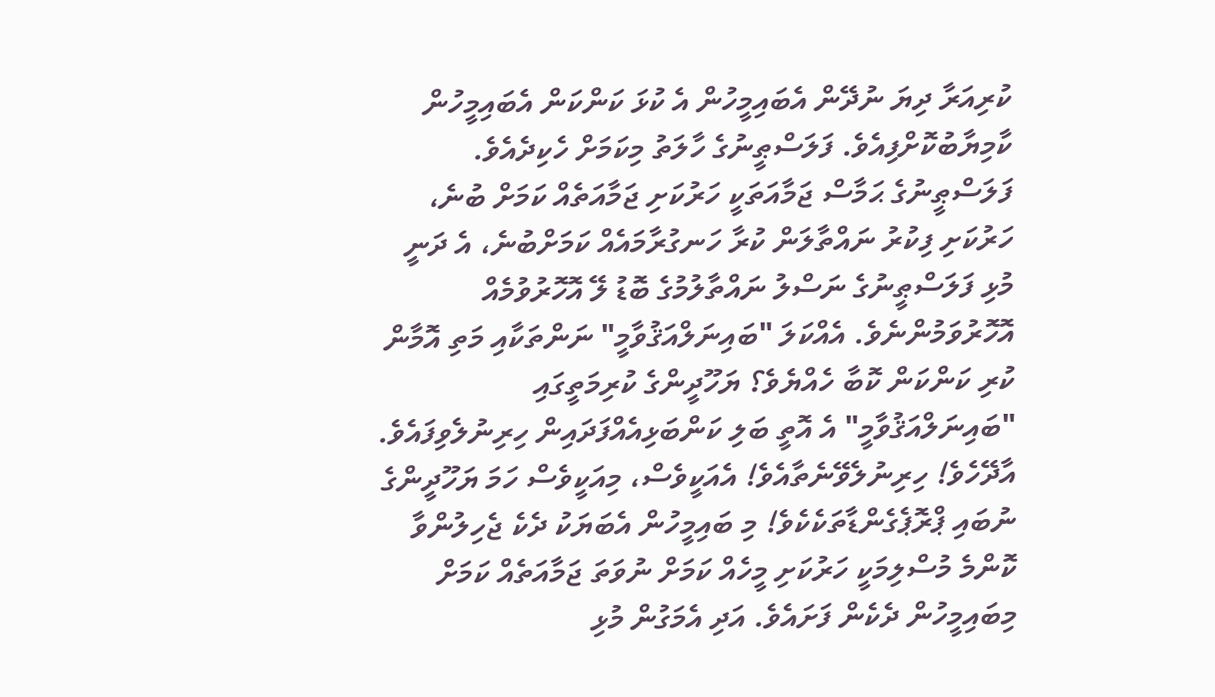ކުރިއަރާ ދިޔަ ނުދޭން އެބައިމީހުން އެ ކުޅަ ކަންކަން އެބައިމީހުން ކާމިޔާބުކޮށްފިއެވެ. ފަލަސްޠީނުގެ ހާލަތު މިކަމަށް ހެކިދެއެވެ. ފަލަސްޠީނުގެ ޙަމާސް ޖަމާއަތަކީ ހަރުކަށި ޖަމާއަތެއް ކަމަށް ބުނެ، ހަރުކަށި ފިކުރު ނައްތާލަން ކުރާ ހަނގުރާމައެއް ކަމަށްބުނެ، އެ ދަނީ މުޅި ފަލަސްޠީނުގެ ނަސްލު ނައްތާލުމުގެ ބޮޑު ލޭ އޮހޮރުވުމެއް އޮހޮރުވަމުންނެވެ. އެއްކަލަ "ބައިނަލްއަޤުވާމީ" ނަންތަކާއި މަތި އޮމާން ކުރި ކަންކަން ކޮބާ ހެއްޔެވެ؟ ޔަހޫދީންގެ ކުރިމަތީގައި "ބައިނަލްއަޤުވާމީ" އެ އޮތީ ބަލި ކަންބަޅިއެއްފަދައިން ހިރިނުލެވިފައެވެ. އާދޭހެވެ! ހިރިނުލެވޭނެތާއެވެ! އެއަކީވެސް، މިއަކީވެސް ހަމަ ޔަހޫދީންގެ ނުބައި ޕްރޮޕެގެންޑާތަކެކެވެ! މި ބައިމީހުން އެބަޔަކު ދެކެ ޖެހިލުންވާ ކޮންމެ މުސްލިމަކީ ހަރުކަށި މީހެއް ކަމަށް ނުވަތަ ޖަމާއަތެއް ކަމަށް މިބައިމީހުން ދެކެން ފަށައެވެ. އަދި އެމަގުން މުޅި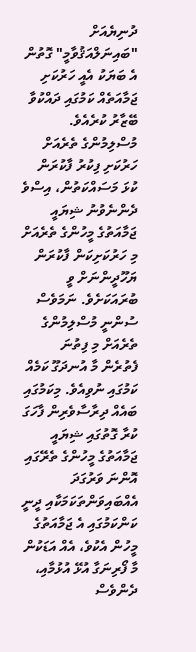ދުނިޔެއަށް "ބައިނަލްއަޤުވާމީ" ގޮތުން އެ ބަޔަކު އެއީ ހަރުކަށި ޖަމާއަތެއް ކަމުގައި ދައްކުވާ ބޭޒާރު ކުރެއެވެ.
މުސްލިމުންގެ ތެރެއަށް ހަރުކަށި ފިކުރު ފާކުރަން ކުޅަ މަސައްކަތުން، އިސްވެ ދެންނެވުނު ޝިޔައީ ޖަމާއަތުގެ މީހުންގެ ތެރެއަށް މި ހަރުކަށިކަން ފާކުރަން ޔަހޫދީންނަށް ވީ ބުރައަކަށެވެ. ނަމަވެސް ސުންނީ މުސްލިމުންގެ ތެރެއަށް މި ފިތުނަ ފެތުރެން މާ އުނދަގޫ ކަމެއް ކަމުގައި ނުވިއެވެ. މިކަމުގައި ބައެއް ދިރާސާވެރިން ފާހަގަ ކުރާ ގޮތުގައި ޝިޔައީ ޖަމާއަތުގެ މީހުންގެ ތެރޭގައި އޮންނަ ވަރުގަދަ އެއްބައިވަންތަކަމަކާއި ދީނީ ކަންކަމުގައި އެ ޖަމާއަތުގެ މީހުން އެކުވެ، އެއް އަޑަކުން މާ ފޯރިނަގާ އުޅޭ އުޅުމާއި، ދެންވެސް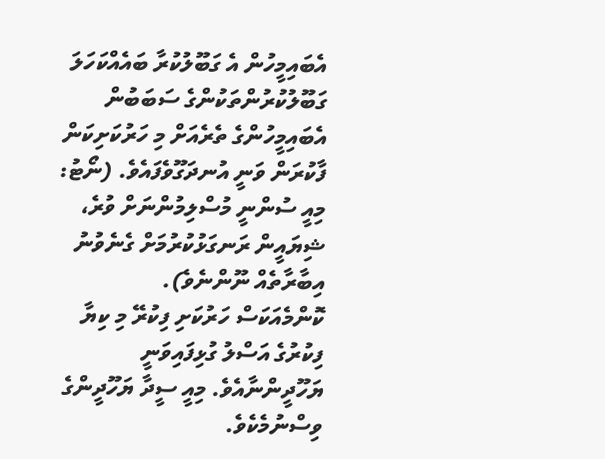އެބައިމީހުން އެ ގަބޫލުކުރާ ބައެއްކަހަލަ ގަބޫލުކުރުންތަކުންގެ ސަބަބުން އެބައިމީހުންގެ ތެރެއަށް މި ހަރުކަށިކަން ފާކުރަން ވަނީ އުނދަގޫވެފައެވެ. (ނޯޓު: މިއީ ސުންނީ މުސްލިމުންނަށް ވުރެ، ޝިޔައީން ރަނގަޅުކުރުމަށް ގެނެވުނު އިބާރާތެއް ނޫންނެވެ).
ކޮންމެއަކަސް ހަރުކަށި ފިކުރޭ މި ކިޔާ ފިކުރުގެ އަސްލު ގުޅިފައިވަނީ ޔަހޫދީންނާއެވެ. މިއީ ސީދާ ޔަހޫދީންގެ ވިސްނުމެކެވެ.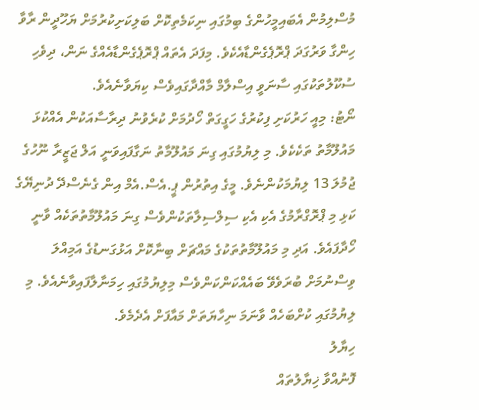މުސްލިމުން އެބައިމީހުންގެ ބިމުގައި ނިކަމެތިކޮށް ބަލިކަށިކުރުމަށް ޔަހޫދީން ރާވާ ހިންގާ ވަރުގަދަ ޕްރޮޕެގެންޑާއެކެވެ. މިފަދަ އެތައް ޕްރޮޕެގެންޑާއެއްގެ ނަން، ދިވެހި ސުކޫލުތަކުގައި ސާނަވީ އިސްލާމް މާއްދާގައިވެސް ކިޔަވާނެއެވެ.
ނޯޓު: މިއީ ހަރުކަށި ފިކުރުގެ ހަގީގަތް ހޯދުމަށް ކުރެވުނު ދިރާސާއަކުން އެއްކުޅަ މައުލޫމާތު ތަކެކެވެ. މި ލިޔުމުގައި ގިނަ މައުލޫމާތު ނަގާފައިވަނީ އަލް ޖަޒީރާ ނޫހުގެ ޖުމުލަ 13 ލިޔުމަކުންނެވެ. މީގެ އިތުރުން ޕީ.އެސް.އެމް އިން ގެނެސްދޭ ދުނިޔޭގެ ކަޅި މި ޕްރޮގްރާމުގެ އެކި އެކި ސިލްސިލާތަކުންވެސް ގިނަ މައުލޫމާތުތަކެއް ވާނީ ހޯދާފައެވެ. އަދި މި މައުލޫމާތުތަކުގެ މައްޗަށް ބިނާކޮށް އަޅުގަނޑުގެ އަމިއްލަ ވިސްނުމަށް ބުރަވެވޭ ބައެއްކަންކަންވެސް މިލިޔުމުގައި ހިމަނާލާފައިވާނެއެވެ. މި ލިޔުމުގައި ކުށްބަހެއް ވާނަމަ ނިހާޔަތަށް މައާފަށް އެދެމެވެ.
ހިޔާލު
ފޮނުއްވާ ޚިޔާލުތައް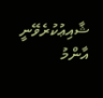ޝާއިޢުކުރެވޭނީ އާންމު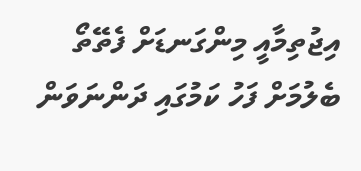އިޖުތިމާއީ މިންގަނޑަށް ފެތޭތޯ ބެލުމަށް ފަހު ކަމުގައި ދަންނަވަން